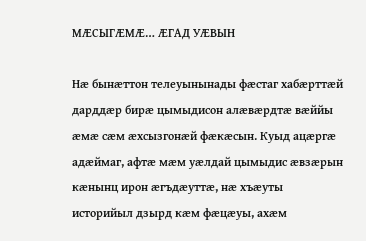МÆСЫГÆМÆ… ÆГАД УÆВЫН

Нæ бынæттон телеуынынады фæстаг хабæрттæй дарддæр бирæ цымыдисон алæвæрдтæ вæййы æмæ сæм æхсызгонæй фæкæсын. Куыд ацæргæ адæймаг, афтæ мæм уæлдай цымыдис æвзæрын кæнынц ирон æгъдæуттæ, нæ хъæуты историйыл дзырд кæм фæцæуы, ахæм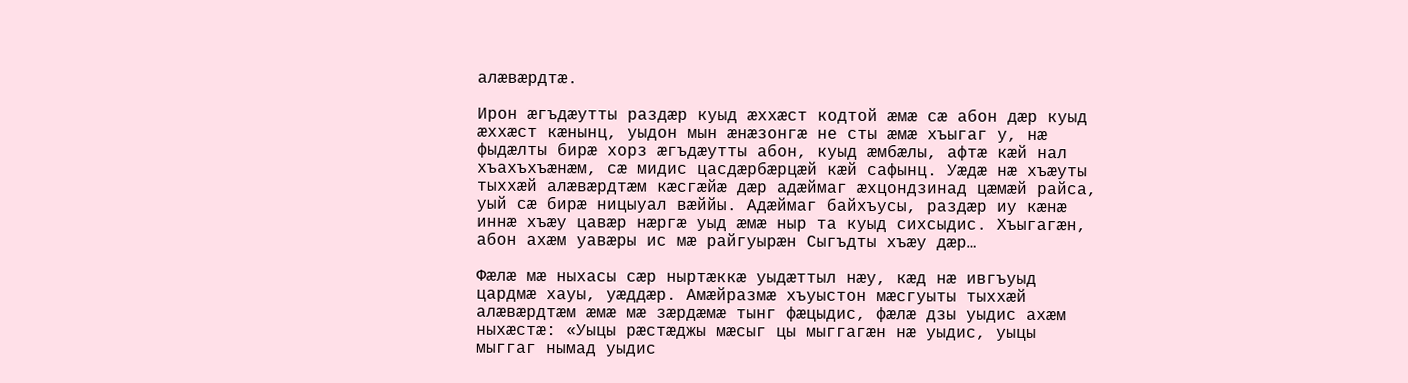алæвæрдтæ.

Ирон æгъдæутты раздæр куыд æххæст кодтой æмæ сæ абон дæр куыд æххæст кæнынц, уыдон мын æнæзонгæ не сты æмæ хъыгаг у, нæ фыдæлты бирæ хорз æгъдæутты абон, куыд æмбæлы, афтæ кæй нал хъахъхъæнæм, сæ мидис цасдæрбæрцæй кæй сафынц. Уæдæ нæ хъæуты тыххæй алæвæрдтæм кæсгæйæ дæр адæймаг æхцондзинад цæмæй райса, уый сæ бирæ ницыуал вæййы. Адæймаг байхъусы, раздæр иу кæнæ иннæ хъæу цавæр нæргæ уыд æмæ ныр та куыд сихсыдис. Хъыгагæн, абон ахæм уавæры ис мæ райгуырæн Сыгъдты хъæу дæр…

Фæлæ мæ ныхасы сæр ныртæккæ уыдæттыл нæу, кæд нæ ивгъуыд цардмæ хауы, уæддæр. Амæйразмæ хъуыстон мæсгуыты тыххæй алæвæрдтæм æмæ мæ зæрдæмæ тынг фæцыдис, фæлæ дзы уыдис ахæм ныхæстæ: «Уыцы рæстæджы мæсыг цы мыггагæн нæ уыдис, уыцы мыггаг нымад уыдис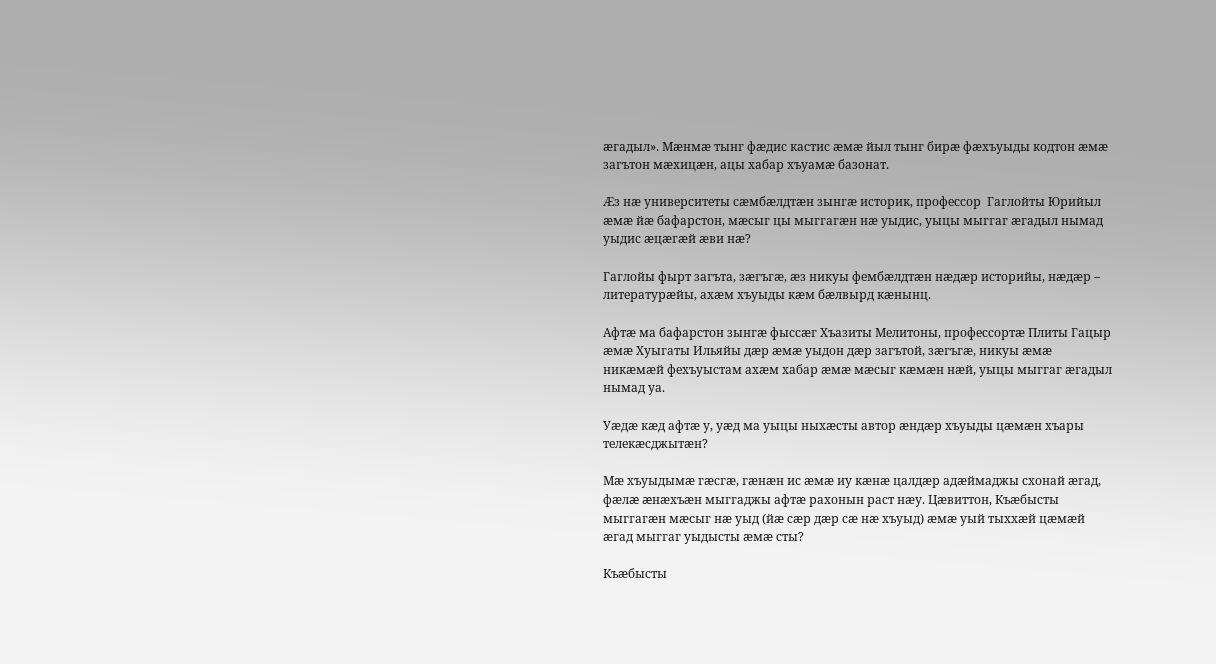æгадыл». Мæнмæ тынг фæдис кастис æмæ йыл тынг бирæ фæхъуыды кодтон æмæ загътон мæхицæн, ацы хабар хъуамæ базонат.

Æз нæ университеты сæмбæлдтæн зынгæ историк, профессор  Гаглойты Юрийыл æмæ йæ бафарстон, мæсыг цы мыггагæн нæ уыдис, уыцы мыггаг æгадыл нымад уыдис æцæгæй æви нæ?

Гаглойы фырт загъта, зæгъгæ, æз никуы фембæлдтæн нæдæр историйы, нæдæр – литературæйы, ахæм хъуыды кæм бæлвырд кæнынц.

Афтæ ма бафарстон зынгæ фыссæг Хъазиты Мелитоны, профессортæ Плиты Гацыр æмæ Хуыгаты Ильяйы дæр æмæ уыдон дæр загътой, зæгъгæ, никуы æмæ никæмæй фехъуыстам ахæм хабар æмæ мæсыг кæмæн нæй, уыцы мыггаг æгадыл нымад уа.

Уæдæ кæд афтæ у, уæд ма уыцы ныхæсты автор æндæр хъуыды цæмæн хъары телекæсджытæн?

Мæ хъуыдымæ гæсгæ, гæнæн ис æмæ иу кæнæ цалдæр адæймаджы схонай æгад, фæлæ æнæхъæн мыггаджы афтæ рахонын раст нæу. Цæвиттон, Къæбысты мыггагæн мæсыг нæ уыд (йæ сæр дæр сæ нæ хъуыд) æмæ уый тыххæй цæмæй æгад мыггаг уыдысты æмæ сты?

Къæбысты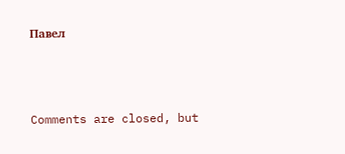Павел



Comments are closed, but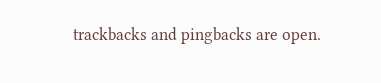trackbacks and pingbacks are open.